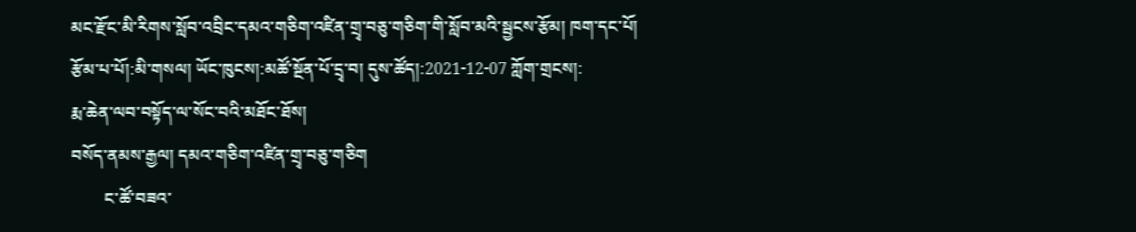མང་རྫོང་མི་རིགས་སློབ་འབྲིང་དམའ་གཅིག་འཛིན་གྲྭ་བཅུ་གཅིག་གི་སློབ་མའི་སྦྱངས་རྩོམ། ཁག་དང་པོ།
རྩོམ་པ་པོ།:མི་གསལ། ཡོང་ཁུངས།:མཚོ་སྔོན་པོ་དྲྭ་བ། དུས་ཚོད།:2021-12-07 ཀློག་གྲངས།:
རྨ་ཆེན་ལབ་བསྟོད་ལ་སོང་བའི་མཐོང་ཐོས།
བསོད་ནམས་རྒྱལ། དམའ་གཅིག་འཛིན་གྲྭ་བཅུ་གཅིག
        ང་ཚོ་བཟའ་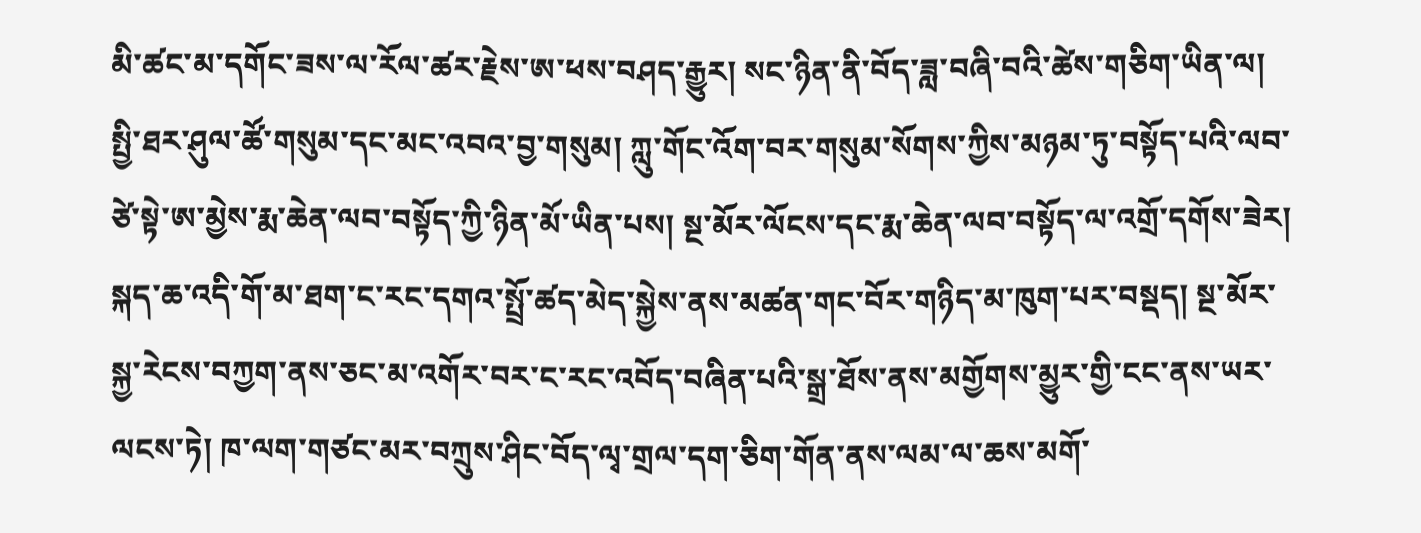མི་ཚང་མ་དགོང་ཟས་ལ་རོལ་ཚར་རྗེས་ཨ་ཕས་བཤད་རྒྱུར། སང་ཉིན་ནི་བོད་ཟླ་བཞི་བའི་ཚེས་གཅིག་ཡིན་ལ། སྤྱི་ཐར་ཤུལ་ཚོ་གསུམ་དང་མང་འབའ་བྱ་གསུམ། ཀླུ་གོང་འོག་བར་གསུམ་སོགས་ཀྱིས་མཉམ་ཏུ་བསྟོད་པའི་ལབ་ཙེ་སྟེ་ཨ་མྱེས་རྨ་ཆེན་ལབ་བསྟོད་ཀྱི་ཉིན་མོ་ཡིན་པས། སྔ་མོར་ལོངས་དང་རྨ་ཆེན་ལབ་བསྟོད་ལ་འགྲོ་དགོས་ཟེར། སྐད་ཆ་འདི་གོ་མ་ཐག་ང་རང་དགའ་སྤྲོ་ཚད་མེད་སྐྱེས་ནས་མཚན་གང་བོར་གཉིད་མ་ཁུག་པར་བསྡད། སྔ་མོར་སྐྱ་རེངས་བཀྱག་ནས་ཅང་མ་འགོར་བར་ང་རང་འབོད་བཞིན་པའི་སྒྲ་ཐོས་ནས་མགྱོགས་མྱུར་གྱི་ངང་ནས་ཡར་ལངས་ཏེ། ཁ་ལག་གཙང་མར་བཀྲུས་ཤིང་བོད་ལྭ་གྲལ་དག་ཅིག་གོན་ནས་ལམ་ལ་ཆས་མགོ་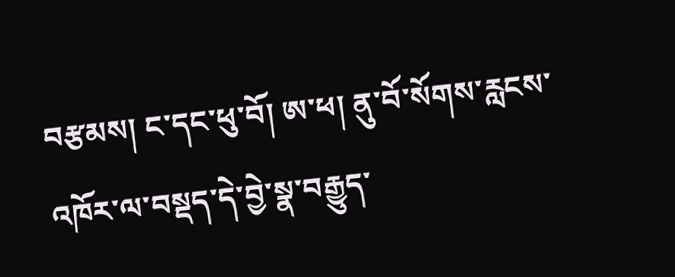བརྩམས། ང་དང་ཕུ་བོ། ཨ་ཕ། ནུ་བོ་སོགས་རླངས་འཁོར་ལ་བསྡད་དེ་བྱེ་སྣ་བརྒྱུད་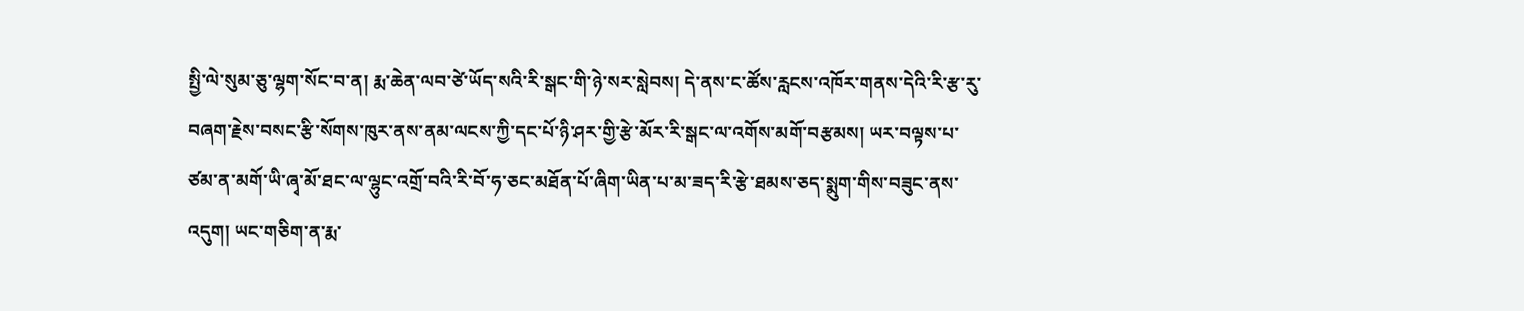སྤྱི་ལེ་སུམ་ཅུ་ལྷག་སོང་བ་ན། རྨ་ཆེན་ལབ་ཙེ་ཡོད་སའི་རི་སྒང་གི་ཉེ་སར་སླེབས། དེ་ནས་ང་ཚོས་རླངས་འཁོར་གནས་དེའི་རི་རྩ་རུ་བཞག་རྗེས་བསང་རྩི་སོགས་ཁུར་ནས་ནམ་ལངས་ཀྱི་དང་པོ་ཉི་ཤར་གྱི་རྩེ་མོར་རི་སྒང་ལ་འགོས་མགོ་བརྩམས། ཡར་བལྟས་པ་ཙམ་ན་མགོ་ཡི་ཞྭ་མོ་ཐང་ལ་ལྷུང་འགྲོ་བའི་རི་བོ་ཧ་ཅང་མཐོན་པོ་ཞིག་ཡིན་པ་མ་ཟད་རི་རྩེ་ཐམས་ཅད་སྨུག་གིས་བཟུང་ནས་འདུག། ཡང་གཅིག་ན་རྨ་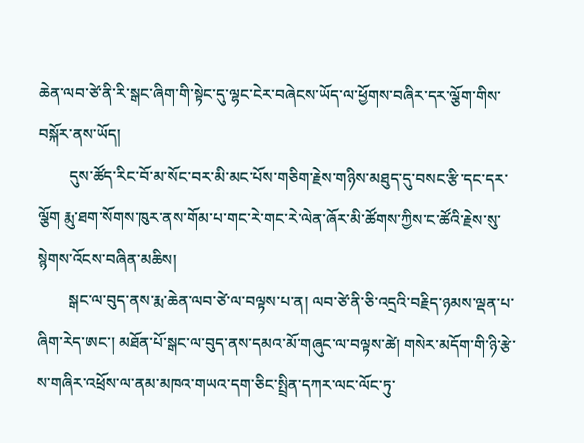ཆེན་ལབ་ཙེ་ནི་རི་སྒང་ཞིག་གི་སྟེང་དུ་ལྷང་ངེར་བཞེངས་ཡོད་ལ་ཕྱོགས་བཞིར་དར་ལྕོག་གིས་བསྐོར་ནས་ཡོད།
        དུས་ཚོད་རིང་བོ་མ་སོང་བར་མི་མང་པོས་གཅིག་རྗེས་གཉིས་མཐུད་དུ་བསང་རྩི་དང་དར་ལྕོག རྨུ་ཐག་སོགས་ཁུར་ནས་གོམ་པ་གང་རེ་གང་རེ་ལེན་ཞོར་མི་ཚོགས་ཀྱིས་ང་ཚོའི་རྗེས་སུ་སྙེགས་འོངས་བཞིན་མཆིས།
        སྒང་ལ་བུད་ནས་རྨ་ཆེན་ལབ་ཙེ་ལ་བལྟས་པ་ན། ལབ་ཙེ་ནི་ཅི་འདྲའི་བརྗིད་ཉམས་ལྡན་པ་ཞིག་རེད་ཨང་། མཐོན་པོ་སྒང་ལ་བུད་ནས་དམའ་མོ་གཞུང་ལ་བལྟས་ཚེ། གསེར་མདོག་གི་ཉི་རྩེ་ས་གཞིར་འཕྲོས་ལ་ནམ་མཁའ་གཡའ་དག་ཅིང་སྤྲིན་དཀར་ལང་ལོང་ཏུ་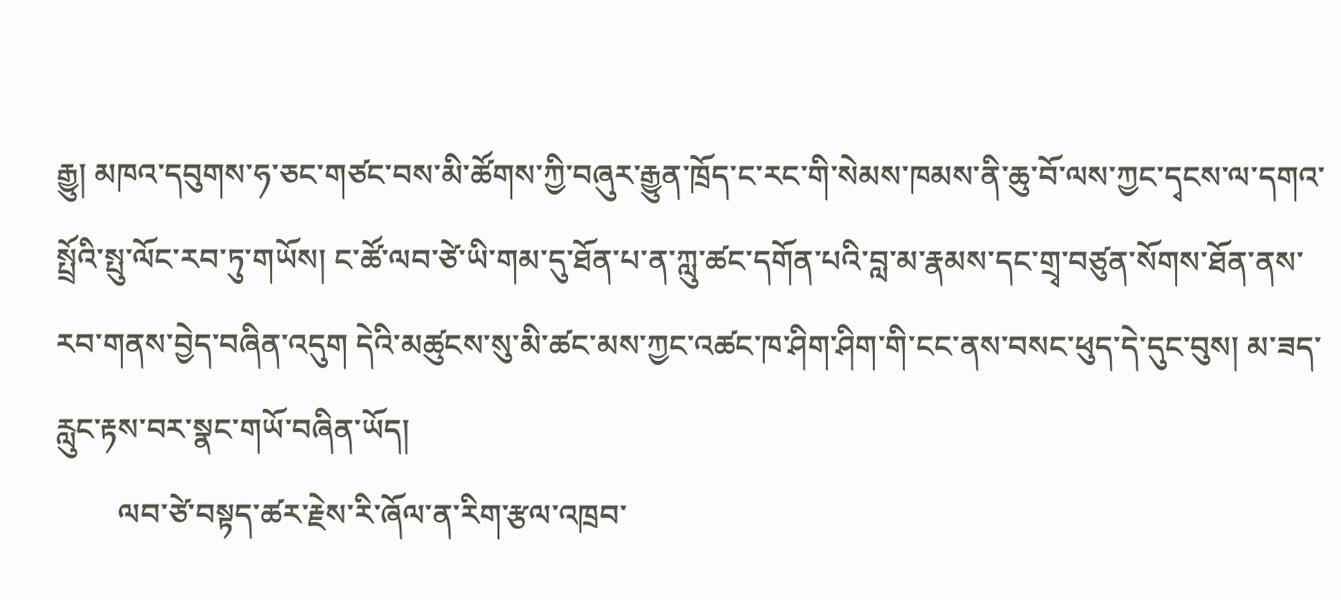རྒྱུ། མཁའ་དབུགས་ཧ་ཅང་གཙང་བས་མི་ཚོགས་ཀྱི་བཞུར་རྒྱུན་ཁྲོད་ང་རང་གི་སེམས་ཁམས་ནི་ཆུ་བོ་ལས་ཀྱང་དྭངས་ལ་དགའ་སྤྲོའི་སྤུ་ལོང་རབ་ཏུ་གཡོས། ང་ཚོ་ལབ་ཙེ་ཡི་གམ་དུ་ཐོན་པ་ན་ཀླུ་ཚང་དགོན་པའི་བླ་མ་རྣམས་དང་གྲྭ་བཙུན་སོགས་ཐོན་ནས་རབ་གནས་བྱེད་བཞིན་འདུག དེའི་མཚུངས་སུ་མི་ཚང་མས་ཀྱང་འཚང་ཁ་ཤིག་ཤིག་གི་ངང་ནས་བསང་ཕུད་དེ་དུང་བུས། མ་ཟད་རླུང་རྟས་བར་སྣང་གཡོ་བཞིན་ཡོད།
        ལབ་ཙེ་བསྟད་ཚར་རྗེས་རི་ཞོལ་ན་རིག་རྩལ་འཁྲབ་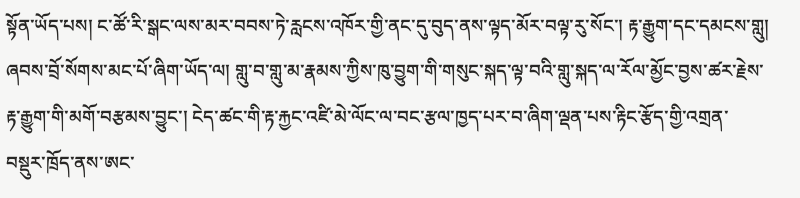སྟོན་ཡོད་པས། ང་ཚོ་རི་སྒང་ལས་མར་བབས་ཏེ་རླངས་འཁོར་གྱི་ནང་དུ་བུད་ནས་ལྟད་མོར་བལྟ་རུ་སོང་། རྟ་རྒྱུག་དང་དམངས་གླུ། ཞབས་བྲོ་སོགས་མང་པོ་ཞིག་ཡོད་ལ། གླུ་བ་གླུ་མ་རྣམས་ཀྱིས་ཁུ་བྱུག་གི་གསུང་སྐད་ལྟ་བའི་གླུ་སྐད་ལ་རོལ་མྱོང་བྱས་ཚར་རྗེས་རྟ་རྒྱུག་གི་མགོ་བརྩམས་བྱུང་། ངེད་ཚང་གི་རྟ་རྐྱང་འཛི་མེ་ལོང་ལ་བང་རྩལ་ཁྱད་པར་བ་ཞིག་ལྡན་པས་རྟིང་རྩོད་གྱི་འགྲན་བསྡུར་ཁྲོད་ནས་ཨང་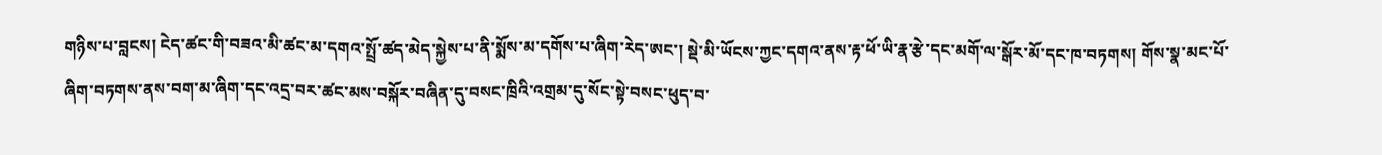གཉིས་པ་བླངས། ངེད་ཚང་གི་བཟའ་མི་ཚང་མ་དགའ་སྤྲོ་ཚད་མེད་སྐྱེས་པ་ནི་སྨོས་མ་དགོས་པ་ཞིག་རེད་ཨང་། སྡེ་མི་ཡོངས་ཀྱང་དགའ་ནས་རྟ་ཕོ་ཡི་རྣ་རྩེ་དང་མགོ་ལ་སྒོར་མོ་དང་ཁ་བཏགས། གོས་སྣ་མང་པོ་ཞིག་བཏགས་ནས་བག་མ་ཞིག་དང་འདྲ་བར་ཚང་མས་བསྐོར་བཞིན་དུ་བསང་ཁྲིའི་འགྲམ་དུ་སོང་སྟེ་བསང་ཕུད་བ་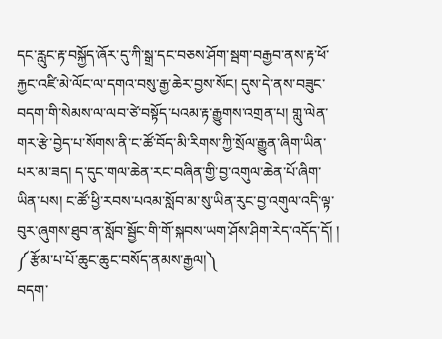དང་རླུང་རྟ་བསྐྱོད་ཞོར་དུ་ཀི་སྒྲ་དང་བཅས་ཤོག་སྦག་བརྒྱབ་ནས་རྟ་ཕོ་རྐྱང་འཛི་མེ་ལོང་ལ་དགའ་བསུ་རྒྱ་ཆེར་བྱས་སོང། དུས་དེ་ནས་བཟུང་བདག་གི་སེམས་ལ་ལབ་ཙེ་བསྟོད་པའམ་རྟ་རྒྱུགས་འགྲན་པ། གླུ་ལེན་གར་རྩེ་བྱེད་པ་སོགས་ནི་ང་ཚོ་བོད་མི་རིགས་ཀྱི་སྲོལ་རྒྱུན་ཞིག་ཡིན་པར་མ་ཟད། ད་དུང་གལ་ཆེན་རང་བཞིན་གྱི་བྱ་འགུལ་ཆེན་པོ་ཞིག་ཡིན་པས། ང་ཚོ་ཕྱི་རབས་པའམ་སློབ་མ་སུ་ཡིན་རུང་བྱ་འགུལ་འདི་ལྟ་བུར་ཞུགས་ཐུབ་ན་སློབ་སྦྱོང་གི་གོ་སྐབས་ཡག་ཤོས་ཤིག་རེད་འདོད་དོ། །
༼རྩོམ་པ་པོ་ཆུང་ཆུང་བསོད་ནམས་རྒྱལ།༽
བདག་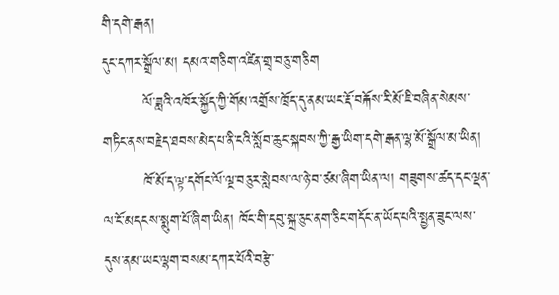གི་དགེ་རྒན།
དུང་དཀར་སྒྲོལ་མ། དམའ་གཅིག་འཛིན་གྲྭ་བཅུ་གཅིག
        ལོ་ཟླའི་འཁོར་སྐྱོད་ཀྱི་གོམ་འགྲོས་ཁྲོད་དུ་ནམ་ཡང་རྡོ་བརྐོས་རི་མོ་ཇི་བཞིན་སེམས་གཏིང་ནས་བརྗེད་ཐབས་མེད་པ་ནི་ངའི་སློབ་ཆུང་སྐབས་ཀྱི་རྒྱ་ཡིག་དགེ་རྒན་ལྷ་མོ་སྒྲོལ་མ་ཡིན།
        ཁོ་མོ་ད་ལྟ་དགོང་ལོ་ལྔ་བཅུར་སླེབས་ལ་ཉེ་བ་ཙམ་ཞིག་ཡིན་ལ། གཟུགས་ཚད་དང་ལྡན་ལ་ངོ་མདངས་སྨུག་པོ་ཞིག་ཡིན། ཁོང་གི་དབུ་སྐྲ་ཅུང་ནག་ཅིང་གདོང་ན་ཡོད་པའི་སྤྱན་ཟུང་ལས་དུས་ནམ་ཡང་ལྷག་བསམ་དཀར་པོའི་བརྩེ་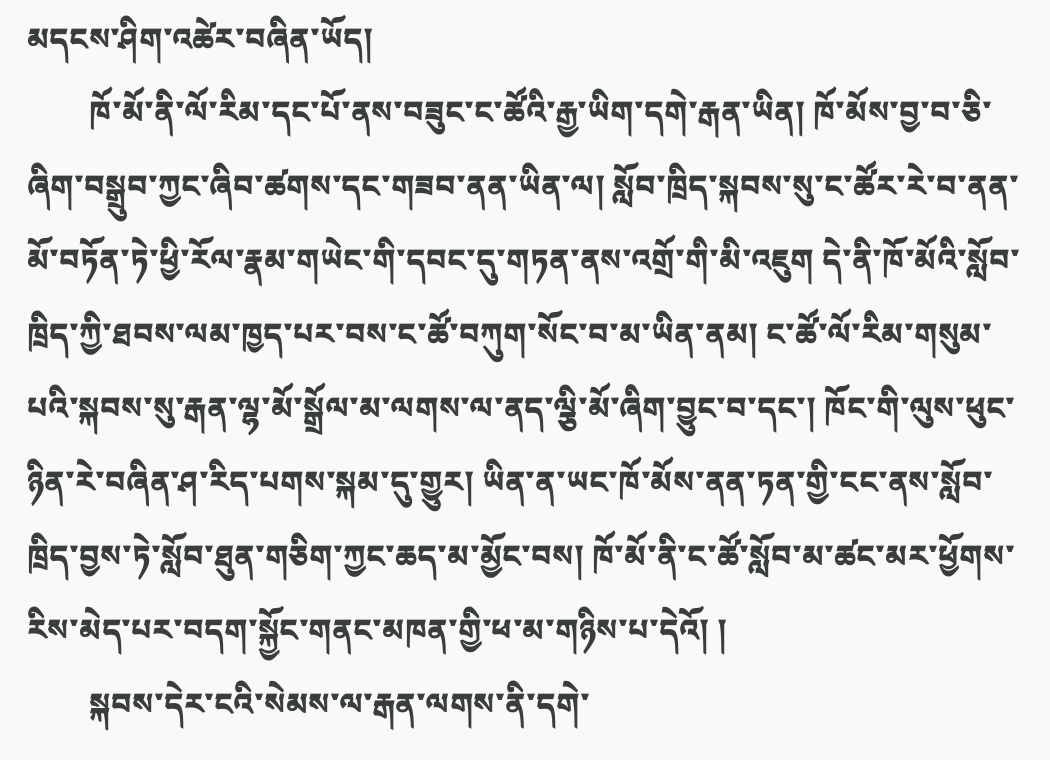མདངས་ཤིག་འཚེར་བཞིན་ཡོད།
        ཁོ་མོ་ནི་ལོ་རིམ་དང་པོ་ནས་བཟུང་ང་ཚོའི་རྒྱ་ཡིག་དགེ་རྒན་ཡིན། ཁོ་མོས་བྱ་བ་ཅི་ཞིག་བསྒྲུབ་ཀྱང་ཞིབ་ཚགས་དང་གཟབ་ནན་ཡིན་ལ། སློབ་ཁྲིད་སྐབས་སུ་ང་ཚོར་རེ་བ་ནན་མོ་བཏོན་ཏེ་ཕྱི་རོལ་རྣམ་གཡེང་གི་དབང་དུ་གཏན་ནས་འགྲོ་གི་མི་འཇུག དེ་ནི་ཁོ་མོའི་སློབ་ཁྲིད་ཀྱི་ཐབས་ལམ་ཁྱད་པར་བས་ང་ཚོ་བཀུག་སོང་བ་མ་ཡིན་ནམ། ང་ཚོ་ལོ་རིམ་གསུམ་པའི་སྐབས་སུ་རྒན་ལྷ་མོ་སྒྲོལ་མ་ལགས་ལ་ནད་ལྕི་མོ་ཞིག་བྱུང་བ་དང་། ཁོང་གི་ལུས་ཕུང་ཉིན་རེ་བཞིན་ཤ་རིད་པགས་སྐམ་དུ་གྱུར། ཡིན་ན་ཡང་ཁོ་མོས་ནན་ཏན་གྱི་ངང་ནས་སློབ་ཁྲིད་བྱས་ཏེ་སློབ་ཐུན་གཅིག་ཀྱང་ཆད་མ་མྱོང་བས། ཁོ་མོ་ནི་ང་ཚོ་སློབ་མ་ཚང་མར་ཕྱོགས་རིས་མེད་པར་བདག་སྐྱོང་གནང་མཁན་གྱི་ཕ་མ་གཉིས་པ་དེའོ། །
        སྐབས་དེར་ངའི་སེམས་ལ་རྒན་ལགས་ནི་དགེ་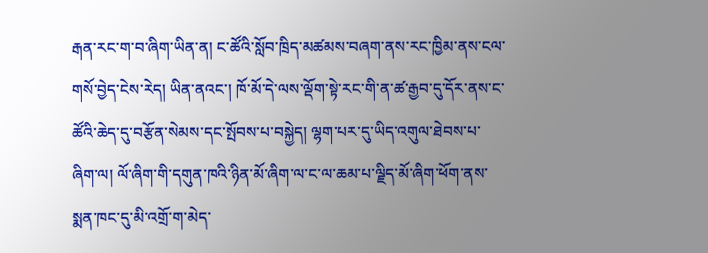རྒན་རང་ག་བ་ཞིག་ཡིན་ན། ང་ཚོའི་སློབ་ཁྲིད་མཚམས་བཞག་ནས་རང་ཁྱིམ་ནས་ངལ་གསོ་བྱེད་ངེས་རེད། ཡིན་ནའང་། ཁོ་མོ་དེ་ལས་ལྡོག་སྟེ་རང་གི་ན་ཚ་རྒྱབ་དུ་དོར་ནས་ང་ཚོའི་ཆེད་དུ་བརྩོན་སེམས་དང་སྤོབས་པ་བསྐྱེད། ལྷག་པར་དུ་ཡིད་འགུལ་ཐེབས་པ་ཞིག་ལ། ལོ་ཞིག་གི་དགུན་ཁའི་ཉིན་མོ་ཞིག་ལ་ང་ལ་ཆམ་པ་ལྗིད་མོ་ཞིག་ཕོག་ནས་སྨན་ཁང་དུ་མི་འགྲོ་ག་མེད་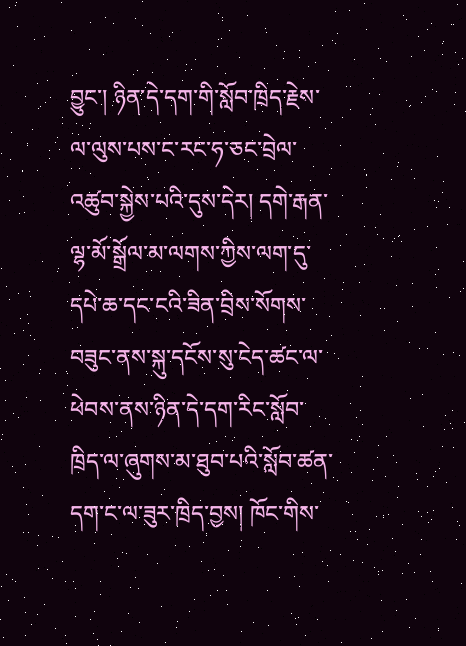བྱུང་། ཉིན་དེ་དག་གི་སློབ་ཁྲིད་རྗེས་ལ་ལུས་པས་ང་རང་ཧ་ཅང་བྲེལ་འཚུབ་སྐྱེས་པའི་དུས་དེར། དགེ་རྒན་ལྷ་མོ་སྒྲོལ་མ་ལགས་ཀྱིས་ལག་དུ་དཔེ་ཆ་དང་ངའི་ཟིན་བྲིས་སོགས་བཟུང་ནས་སྐུ་དངོས་སུ་ངེད་ཚང་ལ་ཕེབས་ནས་ཉིན་དེ་དག་རིང་སློབ་ཁྲིད་ལ་ཞུགས་མ་ཐུབ་པའི་སློབ་ཚན་དག་ང་ལ་ཟུར་ཁྲིད་བྱས། ཁོང་གིས་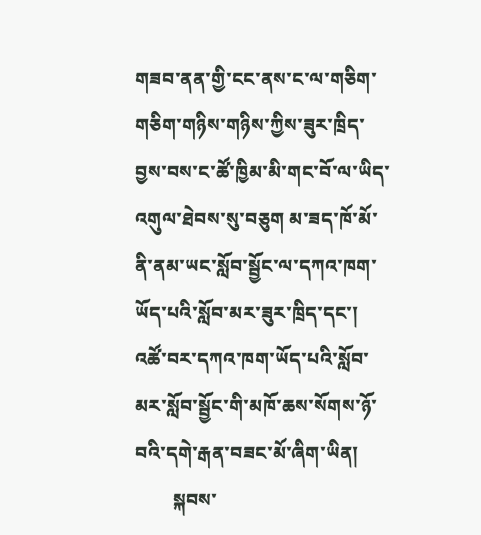གཟབ་ནན་གྱི་ངང་ནས་ང་ལ་གཅིག་གཅིག་གཉིས་གཉིས་ཀྱིས་ཟུར་ཁྲིད་བྱས་བས་ང་ཚོ་ཁྱིམ་མི་གང་བོ་ལ་ཡིད་འགུལ་ཐེབས་སུ་བཅུག མ་ཟད་ཁོ་མོ་ནི་ནམ་ཡང་སློབ་སྦྱོང་ལ་དཀའ་ཁག་ཡོད་པའི་སློབ་མར་ཟུར་ཁྲིད་དང་། འཚོ་བར་དཀའ་ཁག་ཡོད་པའི་སློབ་མར་སློབ་སྦྱོང་གི་མཁོ་ཆས་སོགས་ཉོ་བའི་དགེ་རྒན་བཟང་མོ་ཞིག་ཡིན།
        སྐབས་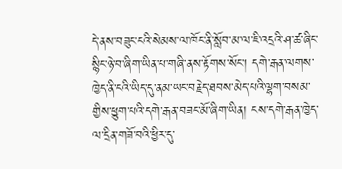དེ་ནས་བཟུང་ངའི་སེམས་ལ་ཁོང་ནི་སློབ་མ་ལ་ཇི་འདྲའི་ཤ་ཚ་ཞིང་སྙིང་ཉེ་བ་ཞིག་ཡིན་པ་གཞི་ནས་རྟོགས་སོང་། དགེ་རྒན་ལགས་ཁྱེད་ནི་ངའི་ཡིད་དུ་ནམ་ཡང་བརྗེད་ཐབས་མེད་པའི་ལྷག་བསམ་གྱིས་ཕྱུག་པའི་དགེ་རྒན་བཟང་མོ་ཞིག་ཡིན། ངས་དགེ་རྒན་ཁྱེད་ལ་དྲིན་གཟོ་བའི་ཕྱིར་དུ་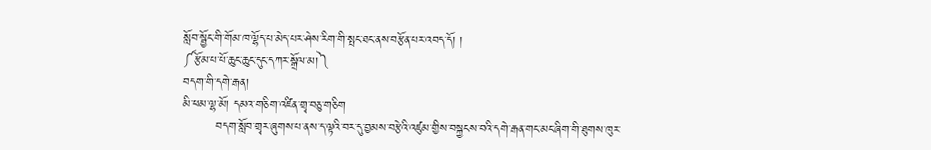སློབ་སྦྱོང་གི་གོམ་ཁ་ལྷོད་པ་མེད་པར་ཤེས་རིག་གི་སྤང་ཐང་ནས་བརྩོན་པར་འབད་དོ། །
༼རྩོམ་པ་པོ་ཆུང་ཆུང་དུང་དཀར་སྒྲོལ་མ།༽
བདག་གི་དགེ་རྒན།
མི་ཕམ་ལྷ་མོ། དམའ་གཅིག་འཛིན་གྲྭ་བཅུ་གཅིག
        བདག་སློབ་གྲྭར་ཞུགས་པ་ནས་ད་ལྟའི་བར་དུ་བྱམས་བརྩེའི་འཛུམ་གྱིས་བསྐྱངས་བའི་དགེ་རྒན་གང་མང་ཞིག་གི་ཐུགས་ཁུར་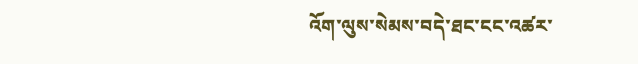འོག་ལུས་སེམས་བདེ་ཐང་ངང་འཚར་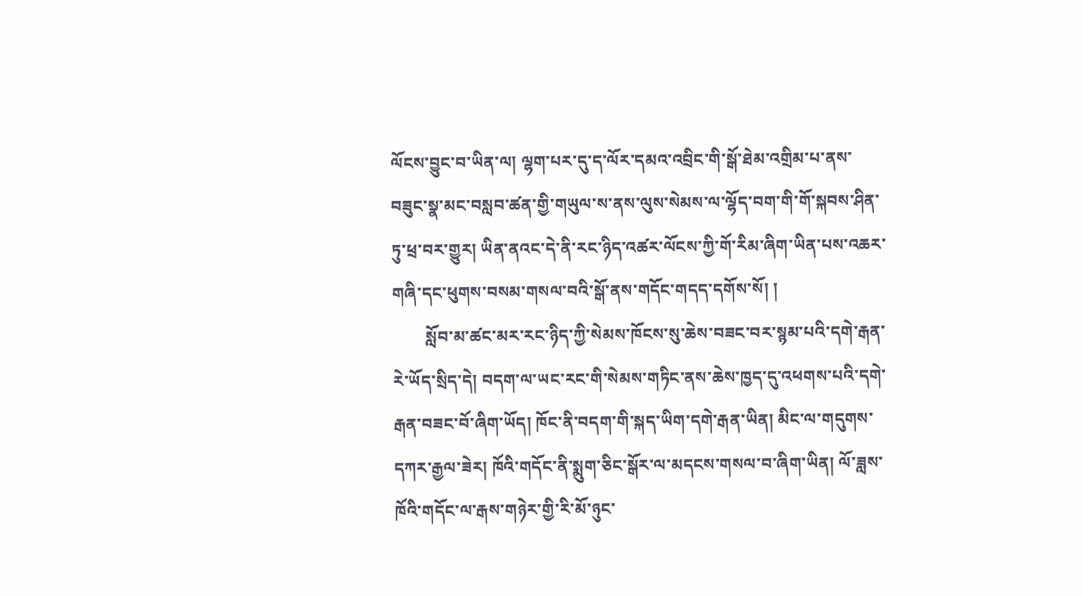ལོངས་བྱུང་བ་ཡིན་ལ། ལྷག་པར་དུ་ད་ལོར་དམའ་འབྲིང་གི་སྒོ་ཐེམ་འགྲིམ་པ་ནས་བཟུང་སྣ་མང་བསླབ་ཚན་གྱི་གཡུལ་ས་ནས་ལུས་སེམས་ལ་ལྷོད་བག་གི་གོ་སྐབས་ཤིན་ཏུ་ཕྲ་བར་གྱུར། ཡིན་ནའང་དེ་ནི་རང་ཉིད་འཚར་ལོངས་ཀྱི་གོ་རིམ་ཞིག་ཡིན་པས་འཆར་གཞི་དང་ཕུགས་བསམ་གསལ་བའི་སྒོ་ནས་གདོང་གདད་དགོས་སོ། །
        སློབ་མ་ཚང་མར་རང་ཉིད་ཀྱི་སེམས་ཁོངས་སུ་ཆེས་བཟང་བར་སྙམ་པའི་དགེ་རྒན་རེ་ཡོད་སྲིད་དེ། བདག་ལ་ཡང་རང་གི་སེམས་གཏིང་ནས་ཆེས་ཁྱད་དུ་འཕགས་པའི་དགེ་རྒན་བཟང་བོ་ཞིག་ཡོད། ཁོང་ནི་བདག་གི་སྐད་ཡིག་དགེ་རྒན་ཡིན། མིང་ལ་གདུགས་དཀར་རྒྱལ་ཟེར། ཁོའི་གདོང་ནི་སྨུག་ཅིང་སྒོར་ལ་མདངས་གསལ་བ་ཞིག་ཡིན། ལོ་ཟླས་ཁོའི་གདོང་ལ་རྒས་གཉེར་གྱི་རི་མོ་ཉུང་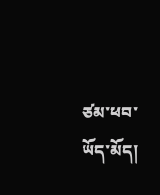ཙམ་ཕབ་ཡོད་མོད།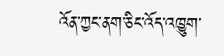འོན་ཀྱང་ནག་ཅིང་འོད་འཁྱུག་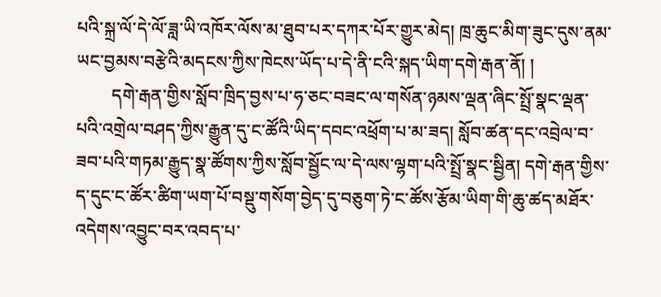པའི་སྐྲ་ལོ་དེ་ལོ་ཟླ་ཡི་འཁོར་ལོས་མ་ཐུབ་པར་དཀར་པོར་གྱུར་མེད། ཁྲ་ཆུང་མིག་ཟུང་དུས་ནམ་ཡང་བྱམས་བརྩེའི་མདངས་ཀྱིས་ཁེངས་ཡོད་པ་དེ་ནི་ངའི་སྐད་ཡིག་དགེ་རྒན་ནོ། །
        དགེ་རྒན་གྱིས་སློབ་ཁྲིད་བྱས་པ་ཧ་ཅང་བཟང་ལ་གསོན་ཉམས་ལྡན་ཞིང་སྤྲོ་སྣང་ལྡན་པའི་འགྲེལ་བཤད་ཀྱིས་རྒྱུན་དུ་ང་ཚོའི་ཡིད་དབང་འཕྲོག་པ་མ་ཟད། སློབ་ཚན་དང་འབྲེལ་བ་ཟབ་པའི་གཏམ་རྒྱུད་སྣ་ཚོགས་ཀྱིས་སློབ་སྦྱོང་ལ་དེ་ལས་ལྷག་པའི་སྤྲོ་སྣང་སྦྱིན། དགེ་རྒན་གྱིས་ད་དུང་ང་ཚོར་ཚིག་ཡག་པོ་བསྡུ་གསོག་བྱེད་དུ་བཅུག་ཏེ་ང་ཚོས་རྩོམ་ཡིག་གི་ཆུ་ཚད་མཐོར་འདེགས་འབྱུང་བར་འབད་པ་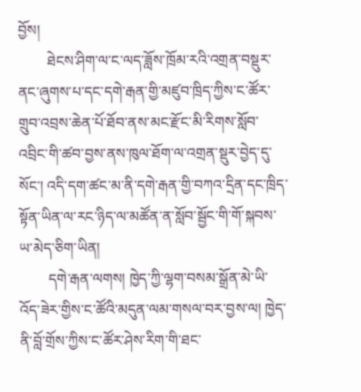བྱོས།
        ཐེངས་ཤིག་ལ་ང་ལད་ཟློས་ཁྲོམ་རའི་འགྲན་བསྡུར་ནང་ཞུགས་པ་དང་དགེ་རྒན་གྱི་མཛུབ་ཁྲིད་ཀྱིས་ང་ཚོར་གྲུབ་འབྲས་ཆེན་པོ་ཐོབ་ནས་མང་རྫོང་མི་རིགས་སློབ་འབྲིང་གི་ཚབ་བྱས་ནས་ཁུལ་ཐོག་ལ་འགྲན་སྡུར་བྱེད་དུ་སོང་། འདི་དག་ཚང་མ་ནི་དགེ་རྒན་གྱི་བཀའ་དྲིན་དང་ཁྲིད་སྟོན་ཡིན་ལ་རང་ཉིད་ལ་མཚོན་ན་སློབ་སྦྱོང་གི་གོ་སྐབས་ཡ་མེད་ཅིག་ཡིན།
        དགེ་རྒན་ལགས། ཁྱེད་ཀྱི་ལྷག་བསམ་སྒྲོན་མེ་ཡི་འོད་ཟེར་གྱིས་ང་ཚོའི་མདུན་ལམ་གསལ་བར་བྱས་ལ། ཁྱེད་ནི་བློ་གྲོས་ཀྱིས་ང་ཚོར་ཤེས་རིག་གི་ཐང་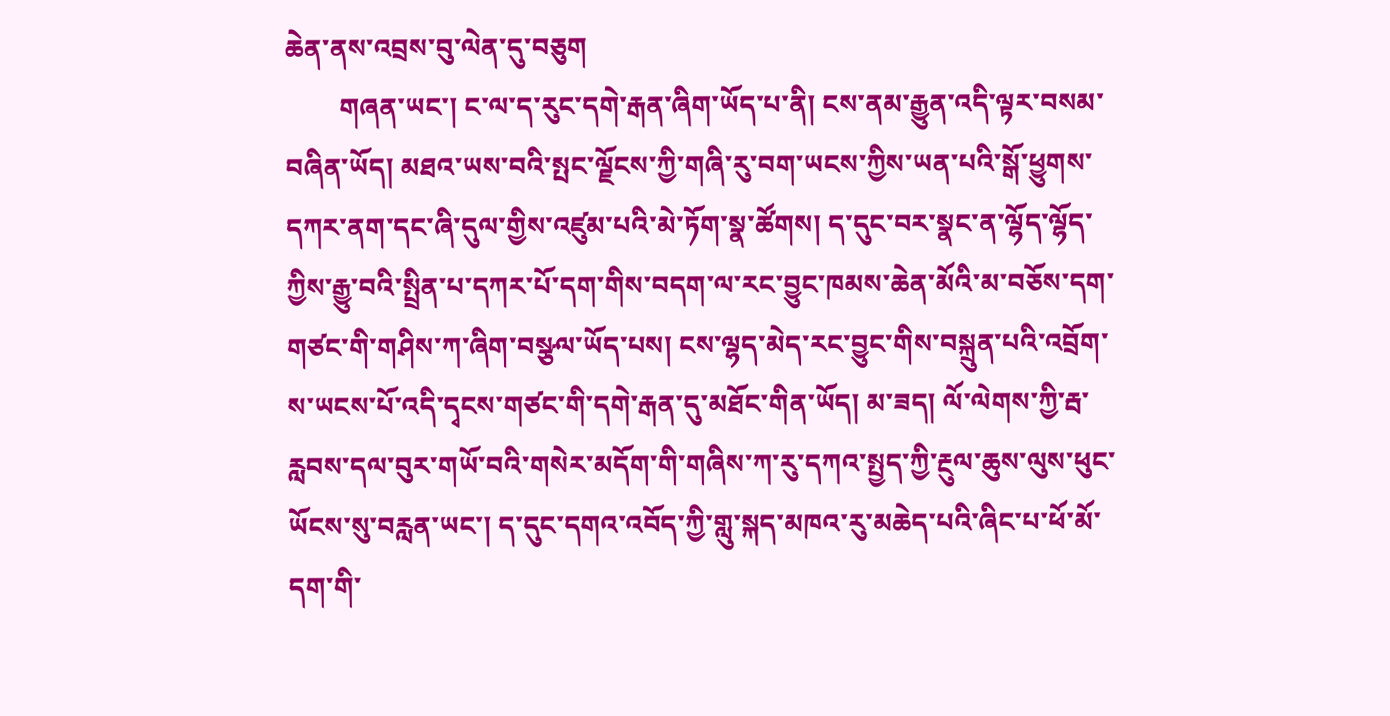ཆེན་ནས་འབྲས་བུ་ལེན་དུ་བཅུག
        གཞན་ཡང་། ང་ལ་ད་རུང་དགེ་རྒན་ཞིག་ཡོད་པ་ནི། ངས་ནམ་རྒྱུན་འདི་ལྟར་བསམ་བཞིན་ཡོད། མཐའ་ཡས་བའི་སྤང་ལྗོངས་ཀྱི་གཞི་རུ་བག་ཡངས་ཀྱིས་ཡན་པའི་སྒོ་ཕྱུགས་དཀར་ནག་དང་ཞི་དུལ་གྱིས་འཛུམ་པའི་མེ་ཏོག་སྣ་ཚོགས། ད་དུང་བར་སྣང་ན་ལྷོད་ལྷོད་ཀྱིས་རྒྱུ་བའི་སྤྲིན་པ་དཀར་པོ་དག་གིས་བདག་ལ་རང་བྱུང་ཁམས་ཆེན་མོའི་མ་བཅོས་དག་གཙང་གི་གཤིས་ཀ་ཞིག་བསྩལ་ཡོད་པས། ངས་ལྷད་མེད་རང་བྱུང་གིས་བསྐྲུན་པའི་འབྲོག་ས་ཡངས་པོ་འདི་དྭངས་གཙང་གི་དགེ་རྒན་དུ་མཐོང་གིན་ཡོད། མ་ཟད། ལོ་ལེགས་ཀྱི་རྦ་རླབས་དལ་བུར་གཡོ་བའི་གསེར་མདོག་གི་གཞིས་ཀ་རུ་དཀའ་སྤྱད་ཀྱི་རྔུལ་ཆུས་ལུས་ཕུང་ཡོངས་སུ་བརླན་ཡང་། ད་དུང་དགའ་འབོད་ཀྱི་གླུ་སྐད་མཁའ་རུ་མཆེད་པའི་ཞིང་པ་ཕོ་མོ་དག་གི་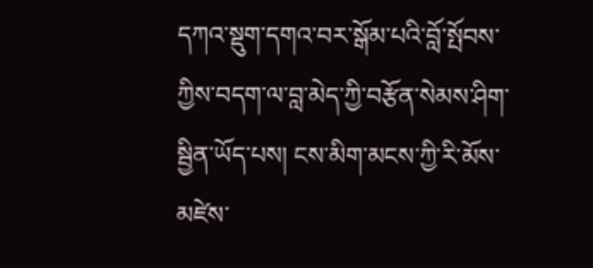དཀའ་སྡུག་དགའ་བར་སྒོམ་པའི་བློ་སྤོབས་ཀྱིས་བདག་ལ་བླ་མེད་ཀྱི་བརྩོན་སེམས་ཤིག་སྦྱིན་ཡོད་པས། ངས་མིག་མངས་ཀྱི་རི་མོས་མཛེས་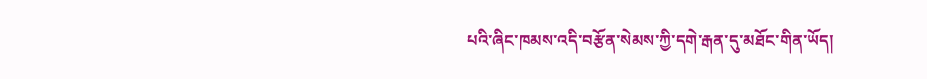པའི་ཞིང་ཁམས་འདི་བརྩོན་སེམས་ཀྱི་དགེ་རྒན་དུ་མཐོང་གིན་ཡོད།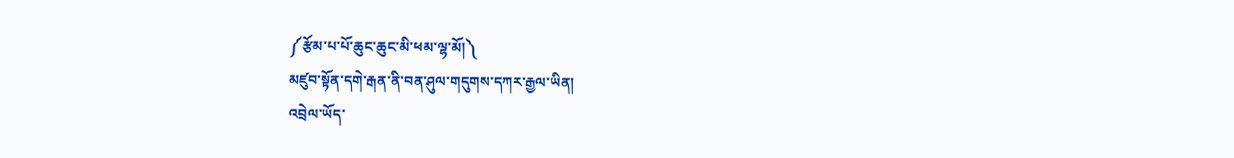༼རྩོམ་པ་པོ་ཆུང་ཆུང་མི་ཕམ་ལྷ་མོ།༽
མཛུབ་སྟོན་དགེ་རྒན་ནི་བན་ཤུལ་གདུགས་དཀར་རྒྱལ་ཡིན།
འབྲེལ་ཡོད་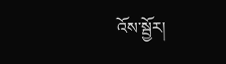འོས་སྦྱོར།